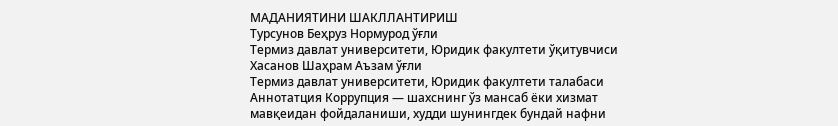МАДАНИЯТИНИ ШАКЛЛАНТИРИШ
Турсунов Бeҳруз Нормурод ўғли
Термиз давлат университети, Юридик факултети ўқитувчиси
Хасанов Шаҳрам Аъзам ўғли
Термиз давлат университети, Юридик факултети талабаси Аннoтатция Коррупция — шахснинг ўз мансаб ёки хизмат мавқеидан фойдаланиши, худди шунингдек бундай нафни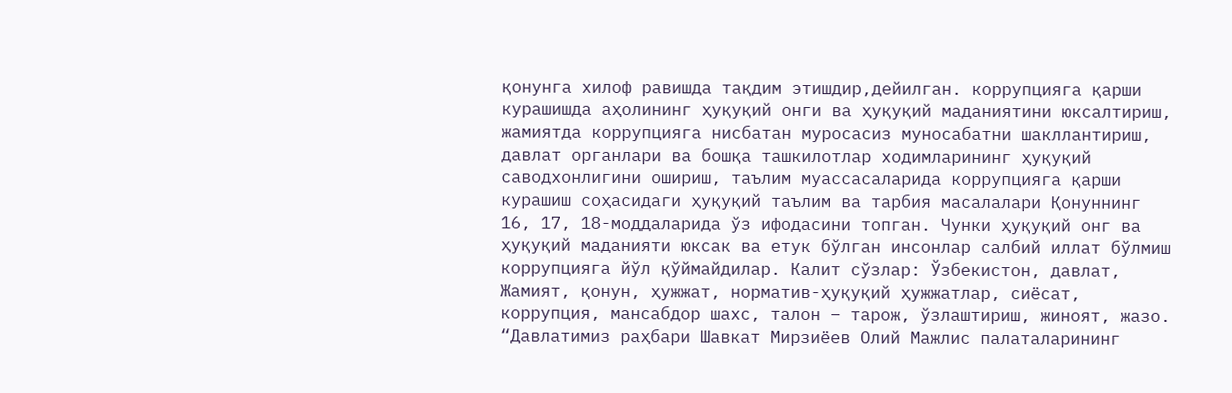қонунга хилоф равишда тақдим этишдир,дейилган. коррупцияга қарши курашишда аҳолининг ҳуқуқий онги ва ҳуқуқий маданиятини юксалтириш, жамиятда коррупцияга нисбатан муросасиз муносабатни шакллантириш, давлат органлари ва бошқа ташкилотлар ходимларининг ҳуқуқий саводхонлигини ошириш, таълим муассасаларида коррупцияга қарши курашиш соҳасидаги ҳуқуқий таълим ва тарбия масалалари Қонуннинг 16, 17, 18-моддаларида ўз ифодасини топган. Чунки ҳуқуқий онг ва ҳуқуқий маданияти юксак ва етук бўлган инсонлар салбий иллат бўлмиш коррупцияга йўл қўймайдилар. Калит сўзлар: Ўзбекистон, давлат, Жамият, қонун, ҳужжат, норматив-ҳуқуқий ҳужжатлар, сиёсат, коррупция, мансабдор шахс, талон – тарож, ўзлаштириш, жиноят, жазо. “Давлатимиз раҳбари Шавкат Мирзиёев Олий Мажлис палаталарининг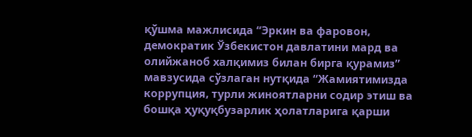қўшма мажлисида “Эркин ва фаровон, демократик Ўзбекистон давлатини мард ва олийжаноб халқимиз билан бирга қурамиз” мавзусида сўзлаган нутқида “Жамиятимизда коррупция, турли жиноятларни содир этиш ва бошқа ҳуқуқбузарлик ҳолатларига қарши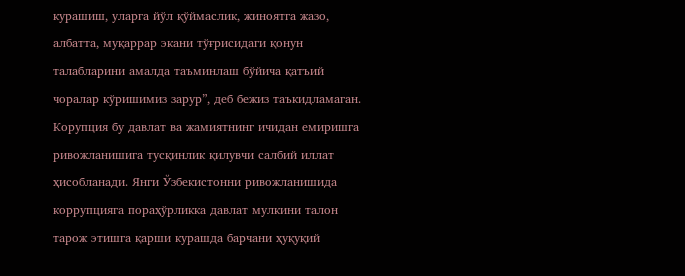курашиш, уларга йўл қўймаслик, жиноятга жазо, албатта, муқаррар экани тўғрисидаги қонун талабларини амалда таъминлаш бўйича қатъий чоралар кўришимиз зарур”, деб бежиз таъкидламаган. Корупция бу давлат ва жамиятнинг ичидан емиришга ривожланишига тусқинлик қилувчи салбий иллат ҳисобланади. Янги Ўзбекистонни ривожланишида коррупцияга пораҳўрликка давлат мулкини талон тарож этишга қарши курашда барчани ҳуқуқий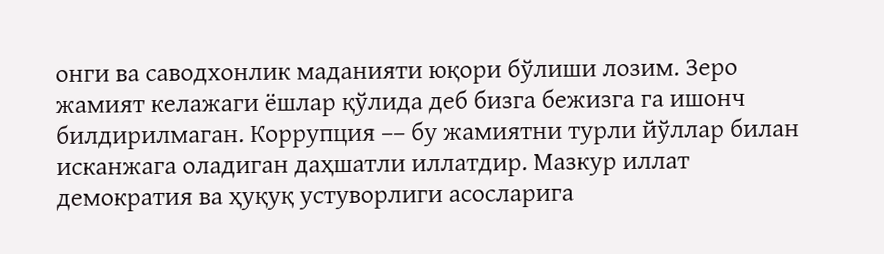онги ва саводхонлик маданияти юқори бўлиши лозим. Зеро жамият келажаги ёшлар қўлида деб бизга бежизга га ишонч билдирилмаган. Коррупция –– бу жамиятни турли йўллар билан исканжага оладиган даҳшатли иллатдир. Мазкур иллат демократия ва ҳуқуқ устуворлиги асосларига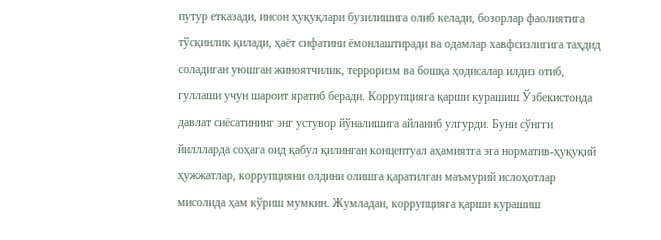путур етказади, инсон ҳуқуқлари бузилишига олиб келади, бозорлар фаолиятига тўсқинлик қилади, ҳаёт сифатини ёмонлаштиради ва одамлар хавфсизлигига таҳдид соладиган уюшган жиноятчилик, терроризм ва бошқа ҳодисалар илдиз отиб, гуллаши учун шароит яратиб беради. Коррупцияга қарши курашиш Ўзбекистонда давлат сиёсатининг энг устувор йўналишига айланиб улгурди. Буни сўнгги йиллларда соҳага оид қабул қилинган концептуал аҳамиятга эга норматив-ҳуқуқий ҳужжатлар, коррупцияни олдини олишга қаратилган маъмурий ислоҳотлар мисолида ҳам кўриш мумкин. Жумладан, коррупцияга қарши курашиш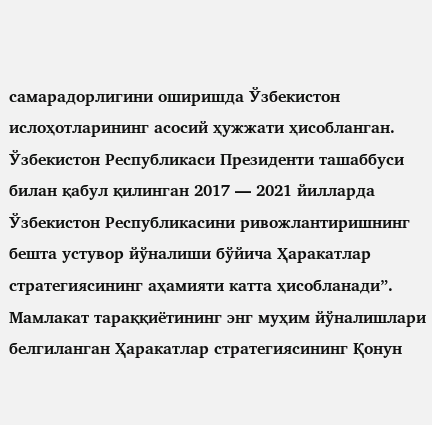самарадорлигини оширишда Ўзбекистон ислоҳотларининг асосий ҳужжати ҳисобланган. Ўзбекистон Республикаси Президенти ташаббуси билан қабул қилинган 2017 — 2021 йилларда Ўзбекистон Республикасини ривожлантиришнинг бешта устувор йўналиши бўйича Ҳаракатлар стратегиясининг аҳамияти катта ҳисобланади”. Мамлакат тараққиётининг энг муҳим йўналишлари белгиланган Ҳаракатлар стратегиясининг Қонун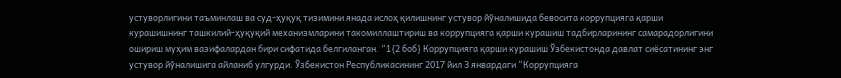устуворлигини таъминлаш ва суд-ҳуқуқ тизимини янада ислоҳ қилишнинг устувор йўналишида бевосита коррупцияга қарши курашишнинг ташкилий-ҳуқуқий механизмларини такомиллаштириш ва коррупцияга қарши курашиш тадбирларининг самарадорлигини ошириш муҳим вазифалардан бири сифатида белгиланган. “1{2 боб} Коррупцияга қарши курашиш Ўзбекистонда давлат сиёсатининг энг устувор йўналишига айланиб улгурди. Ўзбекистон Республикасининг 2017 йил 3 январдаги “Коррупцияга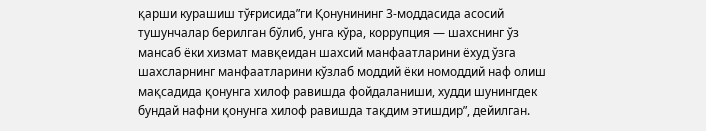қарши курашиш тўғрисида”ги Қонунининг 3-моддасида асосий тушунчалар берилган бўлиб, унга кўра, коррупция — шахснинг ўз мансаб ёки хизмат мавқеидан шахсий манфаатларини ёхуд ўзга шахсларнинг манфаатларини кўзлаб моддий ёки номоддий наф олиш мақсадида қонунга хилоф равишда фойдаланиши, худди шунингдек бундай нафни қонунга хилоф равишда тақдим этишдир”, дейилган.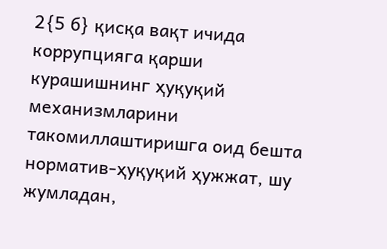2{5 б} қисқа вақт ичида коррупцияга қарши курашишнинг ҳуқуқий механизмларини такомиллаштиришга оид бешта норматив-ҳуқуқий ҳужжат, шу жумладан,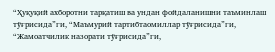“Ҳуқуқий ахборотни тарқатиш ва ундан фойдаланишни таъминлаш тўғрисида”ги, “Маъмурий тартибтаомиллар тўғрисида”ги, “Жамоатчилик назорати тўғрисида”ги,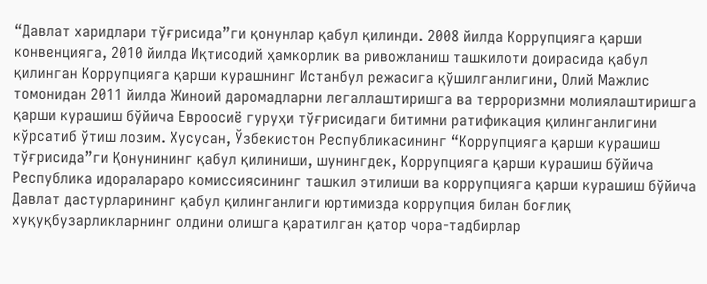“Давлат харидлари тўғрисида”ги қонунлар қабул қилинди. 2008 йилда Коррупцияга қарши конвенцияга, 2010 йилда Иқтисодий ҳамкорлик ва ривожланиш ташкилоти доирасида қабул қилинган Коррупцияга қарши курашнинг Истанбул режасига қўшилганлигини, Олий Мажлис томонидан 2011 йилда Жиноий даромадларни легаллаштиришга ва терроризмни молиялаштиришга қарши курашиш бўйича Евроосиё гуруҳи тўғрисидаги битимни ратификация қилинганлигини кўрсатиб ўтиш лозим. Хусусан, Ўзбекистон Республикасининг “Коррупцияга қарши курашиш тўғрисида”ги Қонунининг қабул қилиниши, шунингдек, Коррупцияга қарши курашиш бўйича Республика идоралараро комиссиясининг ташкил этилиши ва коррупцияга қарши курашиш бўйича Давлат дастурларининг қабул қилинганлиги юртимизда коррупция билан боғлиқ хуқуқбузарликларнинг олдини олишга қаратилган қатор чора-тадбирлар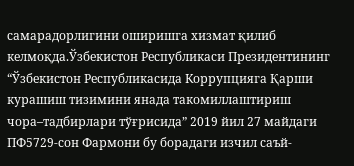самарадорлигини оширишга хизмат қилиб келмоқда.Ўзбекистон Республикаси Президентининг “Ўзбекистон Республикасида Коррупцияга Қарши курашиш тизимини янада такомиллаштириш чора–тадбирлари тўғрисида” 2019 йил 27 майдаги ПФ5729-сон Фармони бу борадаги изчил саъй-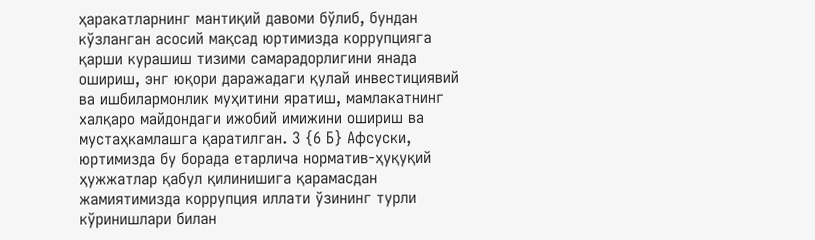ҳаракатларнинг мантиқий давоми бўлиб, бундан кўзланган асосий мақсад юртимизда коррупцияга қарши курашиш тизими самарадорлигини янада ошириш, энг юқори даражадаги қулай инвестициявий ва ишбилармонлик муҳитини яратиш, мамлакатнинг халқаро майдондаги ижобий имижини ошириш ва мустаҳкамлашга қаратилган. 3 {6 Б} Афсуски, юртимизда бу борада етарлича норматив-ҳуқуқий ҳужжатлар қабул қилинишига қарамасдан жамиятимизда коррупция иллати ўзининг турли кўринишлари билан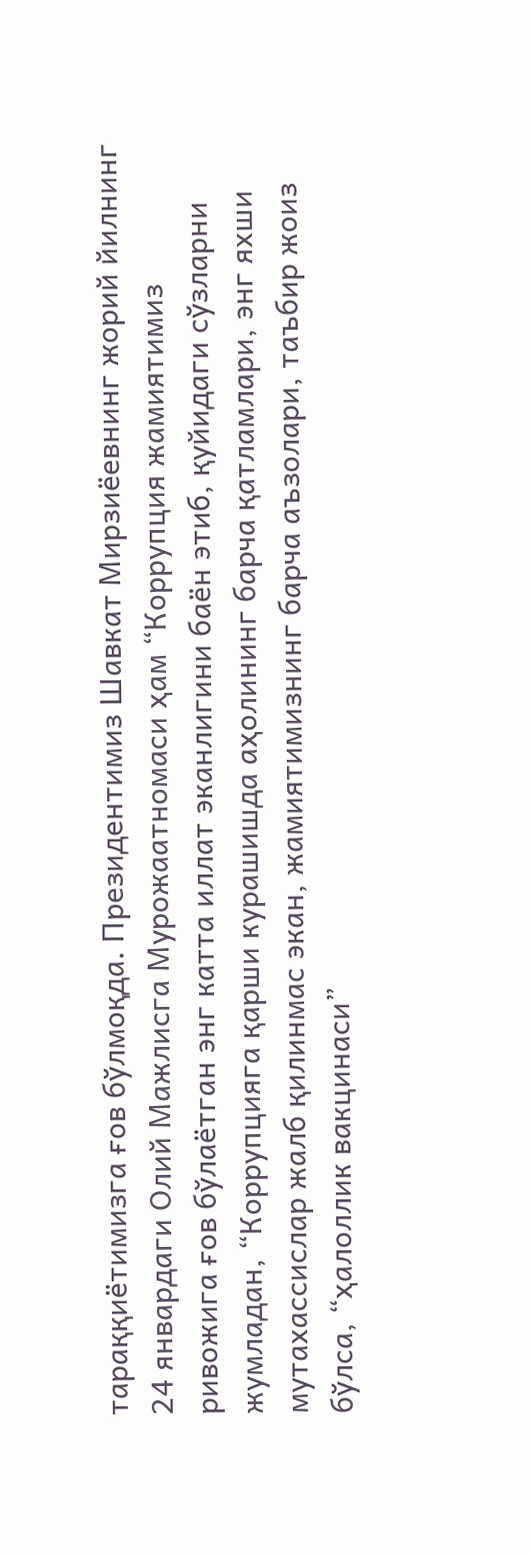тараққиётимизга ғов бўлмоқда. Президентимиз Шавкат Мирзиёевнинг жорий йилнинг 24 январдаги Олий Мажлисга Мурожаатномаси ҳам “Коррупция жамиятимиз ривожига ғов бўлаётган энг катта иллат эканлигини баён этиб, қуйидаги сўзларни жумладан, “Коррупцияга қарши курашишда аҳолининг барча қатламлари, энг яхши мутахассислар жалб қилинмас экан, жамиятимизнинг барча аъзолари, таъбир жоиз бўлса, “ҳалоллик вакцинаси”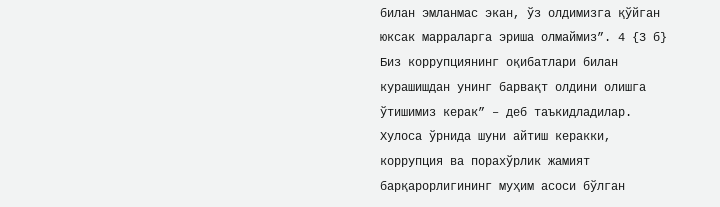билан эмланмас экан, ўз олдимизга қўйган юксак марраларга эриша олмаймиз”. 4 {3 б} Биз коррупциянинг оқибатлари билан курашишдан унинг барвақт олдини олишга ўтишимиз керак” – деб таъкидладилар. Хулоса ўрнида шуни айтиш керакки, коррупция ва порахўрлик жамият барқарорлигининг муҳим асоси бўлган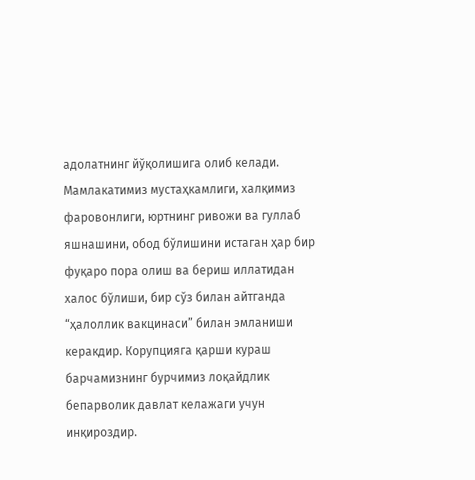адолатнинг йўқолишига олиб келади. Мамлакатимиз мустаҳкамлиги, халқимиз фаровонлиги, юртнинг ривожи ва гуллаб яшнашини, обод бўлишини истаган ҳар бир фуқаро пора олиш ва бериш иллатидан халос бўлиши, бир сўз билан айтганда “ҳалоллик вакцинаси” билан эмланиши керакдир. Корупцияга қарши кураш барчамизнинг бурчимиз лоқайдлик бепарволик давлат келажаги учун инқироздир.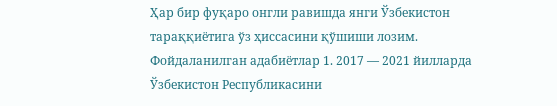Ҳар бир фуқаро онгли равишда янги Ўзбекистон тараққиётига ўз ҳиссасини қўшиши лозим. Фойдаланилган адабиётлар 1. 2017 — 2021 йилларда Ўзбекистон Республикасини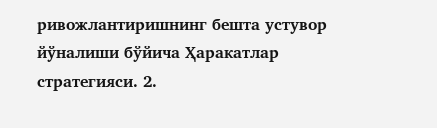ривожлантиришнинг бешта устувор йўналиши бўйича Ҳаракатлар стратегияси. 2.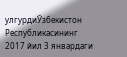улгурдиЎзбекистон Республикасининг 2017 йил 3 январдаги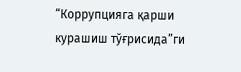“Коррупцияга қарши курашиш тўғрисида”ги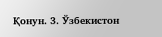Қонун. 3. Ўзбекистон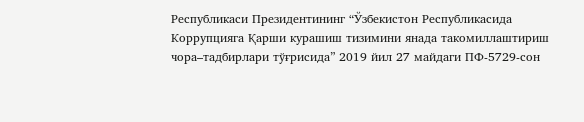Республикаси Президентининг “Ўзбекистон Республикасида Коррупцияга Қарши курашиш тизимини янада такомиллаштириш чора–тадбирлари тўғрисида” 2019 йил 27 майдаги ПФ-5729-сон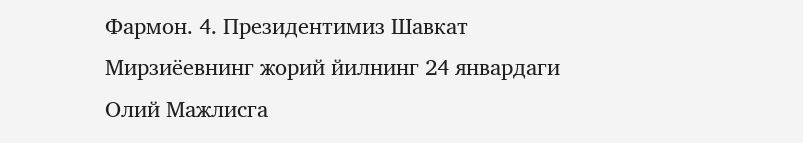Фармон. 4. Президентимиз Шавкат Мирзиёевнинг жорий йилнинг 24 январдаги Олий Мажлисга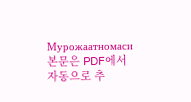Мурожаатномаси
본문은 PDF에서 자동으로 추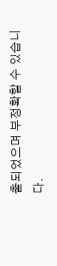출되었으며 부정확할 수 있습니다.